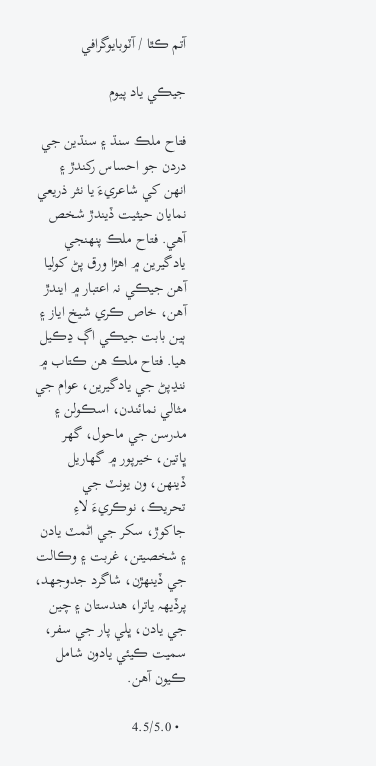آتم ڪٿا / آٽوبايوگرافي

جيڪي ياد پيوم

فتاح ملڪ سنڌ ۽ سنڌين جي دردن جو احساس رکندڙ ۽ انھن کي شاعريءَ يا نثر ذريعي نمايان حيثيت ڏيندڙ شخص آھي. فتاح ملڪ پنھنجي يادگيرين ۾ اھڙا ورق پڻ کوليا آھن جيڪي نہ اعتبار ۾ ايندڙ آھن، خاص ڪري شيخ اياز ۽ ٻين بابت جيڪي اڳ ڍڪيل ھيا. فتاح ملڪ ھن ڪتاب ۾ ننڍپڻ جي يادگيرين، عوام جي مثالي نمائندن، اسڪولن ۽ مدرسن جي ماحول، گهر ڀاتين، خيرپور ۾ گهاريل ڏينھن، ون يونٽ جي تحريڪ، نوڪريءَ لاءِ جاکوڙ، سکر جي اڻمٽ يادن ۽ شخصيتن، غربت ۽ وڪالت جي ڏينھڙن، شاگرد جدوجھد، پرڏيھہ ياترا، ھندستان ۽ چين جي يادن، ڀلي پار جي سفر، سميت ڪيئي يادون شامل ڪيون آھن.

  • 4.5/5.0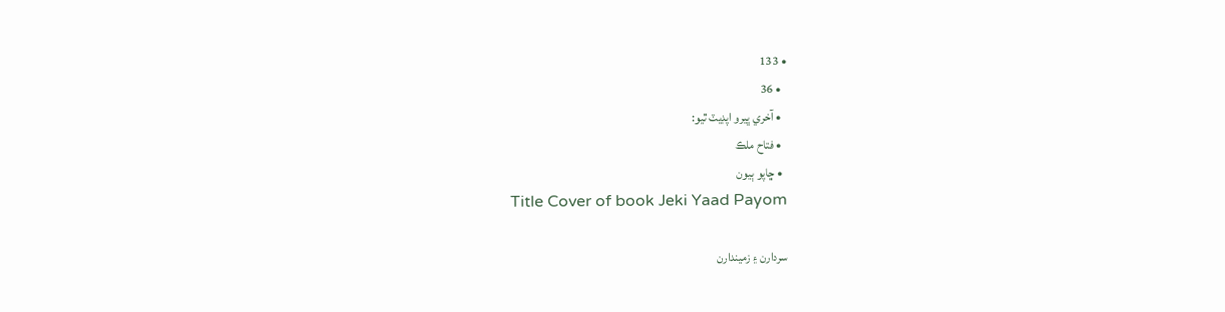• 133
  • 36
  • آخري ڀيرو اپڊيٽ ٿيو:
  • فتاح ملڪ
  • ڇاپو ٻيون
Title Cover of book Jeki Yaad Payom

سردارن ۽ زميندارن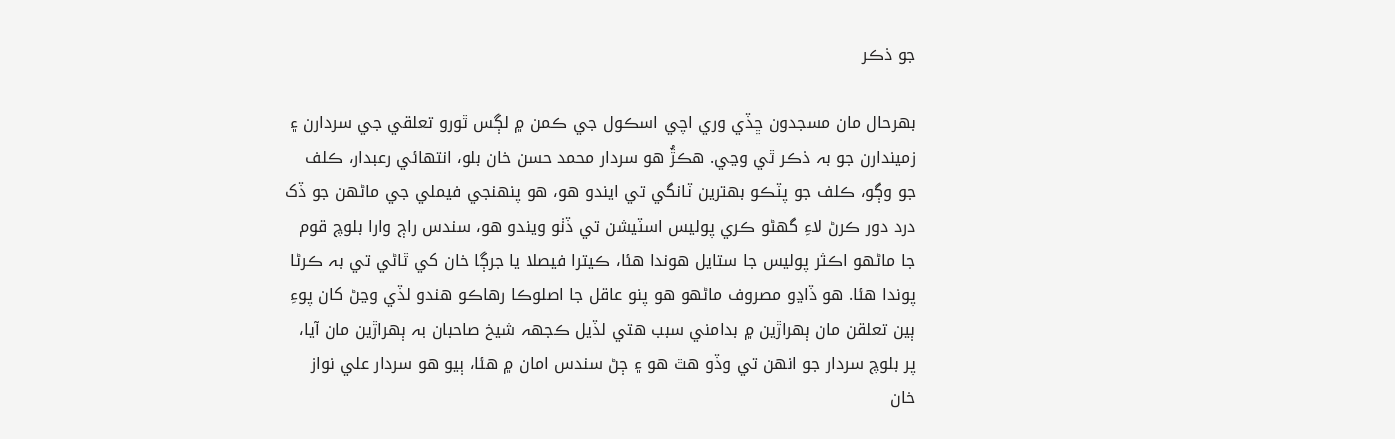جو ذڪر

بھرحال مان مسجدون ڇڏي وري اچي اسڪول جي ڪمن ۾ لڳس ٿورو تعلقي جي سردارن ۽ زميندارن جو بہ ذڪر ٿي وڃي. هڪڙُ هو سردار محمد حسن خان بلو، انتھائي رعبدار، ڪلف جو وڳو، ڪلف جو پٽڪو بھترين ٽانگي تي ايندو هو، هو پنھنجي فيملي جي ماڻھن جو ڏک درد دور ڪرڻ لاءِ گهڻو ڪري پوليس اسٽيشن تي ڏٺو ويندو هو، سندس راڄ وارا بلوچ قوم جا ماڻھو اڪثر پوليس جا ستايل هوندا هئا، ڪيترا فيصلا يا جرڳا خان کي ٿاڻي تي بہ ڪرڻا پوندا هئا. هو ڏاڍو مصروف ماڻھو هو پنو عاقل جا اصلوڪا رهاڪو هندو لڏي وڃڻ کان پوءِ ٻين تعلقن مان ٻھراڙين ۾ بدامني سبب هتي لڏيل ڪجهہ شيخ صاحبان بہ ٻھراڙين مان آيا، پر بلوچ سردار جو انھن تي وڏو هٿ هو ۽ ڄڻ سندس امان ۾ هئا، ٻيو هو سردار علي نواز خان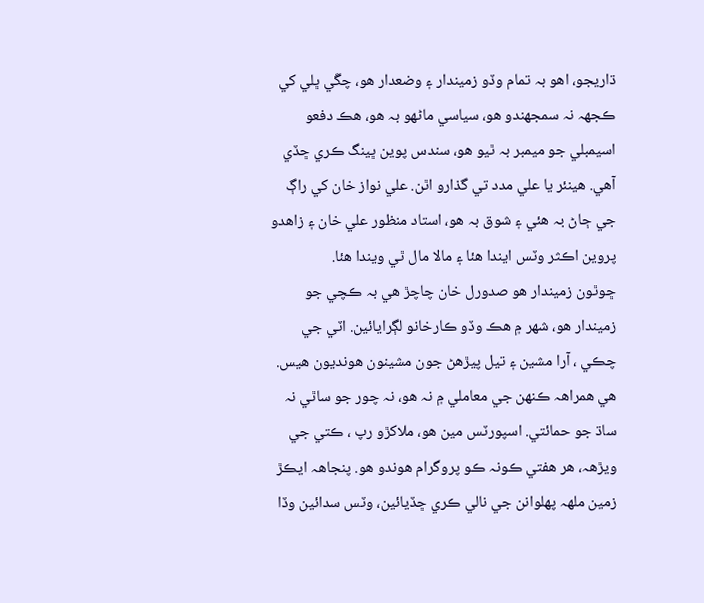ڌاريجو، اهو بہ تمام وڏو زميندار ۽ وضعدار هو، چڱي ڀلي کي ڪجهہ نہ سمجهندو هو، سياسي ماڻھو بہ هو، هڪ دفعو اسيمبلي جو ميمبر بہ ٿيو هو، سندس پوين ڀينگ ڪري ڇڏي آهي. هينئر يا علي مدد تي گذارو اٿن. علي نواز خان کي راڳ جي ڄاڻ بہ هئي ۽ شوق بہ هو، استاد منظور علي خان ۽ زاهدو پروين اڪثر وٽس ايندا هئا ۽ مالا مال ٿي ويندا هئا.
ڇوٿون زميندار هو صدورل خان چاچڙ هي بہ ڪچي جو زميندار هو، شھر ۾ هڪ وڏو ڪارخانو لڳرايائين. اٽي جي چڪي ، آرا مشين ۽ تيل پيڙهڻ جون مشينون هونديون هيس. هي همراھہ ڪنھن جي معاملي ۾ نہ هو، نہ چور جو ساٿي نہ ساڌ جو حمائتي. اسپورٽس مين هو، ملاکڙو رپ ، ڪتي جي ويڙھہ، هر هفتي ڪونہ ڪو پروگرام هوندو هو. پنجاھہ ايڪڙ زمين ملھہ پھلوانن جي نالي ڪري ڇڏيائين، وٽس سدائين وڏا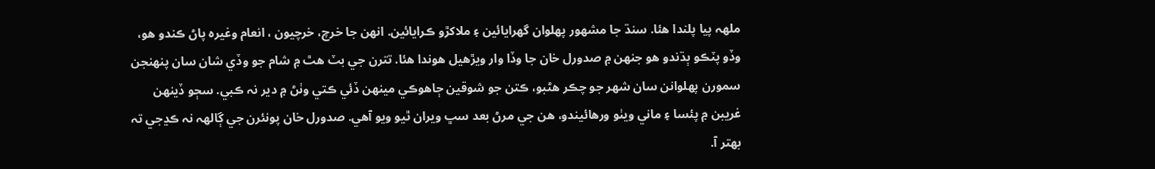ملھہ پيا پلندا هئا. سنڌ جا مشھور پھلوان گهرايائين ۽ ملاکڙو ڪرايائين. انھن جا خرچ، خرچيون ، انعام وغيرہ پاڻ ڪندو هو، وڏو پٽڪو ٻڌندو هو جنھن ۾ صدورل خان جا وڏا وار ويڙهيل هوندا هئا. تترن جي بٽ هٿ ۾ شام جو وڏي شان سان پنھنجن سمورن پھلوانن سان شھر جو چڪر هڻبو، ڪتن جو شوقين ڄاهوڪي مينھن ڏئي ڪتي وٺڻ ۾ دير نہ ڪبي. سڄو ڏينھن غريبن ۾ پئسا ۽ ماني ويٺو ورهائيندو، هن جي مرڻ بعد سڀ ويران ٿيو ويو آهي. صدورل خان پونئرن جي ڳالھہ نہ ڪڍجي تہ بھتر آ.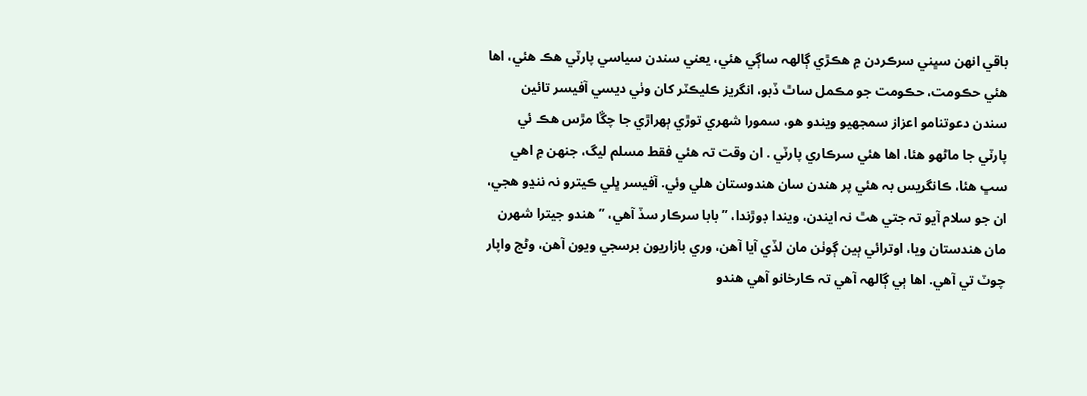باقي انھن سڀني سرڪردن ۾ هڪڙي ڳالھہ ساڳي هئي، يعني سندن سياسي پارٽي هڪ هئي، اها هئي حڪومت، حڪومت جو مڪمل ساٿ ڏبو، انگريز ڪليڪٽر کان وٺي ديسي آفيسر تائين سندن دعوتنامو اعزاز سمجهيو ويندو هو، سمورا شھري توڙي ٻھراڙي جا چڱا مڙس هڪ ئي پارٽي جا ماڻھو هئا، اها هئي سرڪاري پارٽي . ان وقت تہ هئي فقط مسلم ليگ، جنھن ۾ اهي سڀ هئا، ڪانگريس بہ هئي پر هندن سان هندوستان هلي وئي. آفيسر ڀلي ڪيترو نہ ننڍو هجي، ان جو سلام آيو تہ جتي هٿ نہ ايندن، ويندا ڊوڙندا، ”بابا سرڪار سڏ آهي، ”هندو جيترا شھرن مان هندستان ويا، اوترائي ٻين ڳوٺن مان لڏي آيا آهن، وري بازاريون برسجي ويون آهن، وڻج واپار چوٽ تي آهي. اها ٻي ڳالھہ آهي تہ ڪارخانو آهي هندو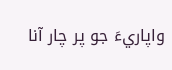واپاريءَ جو پر چار آنا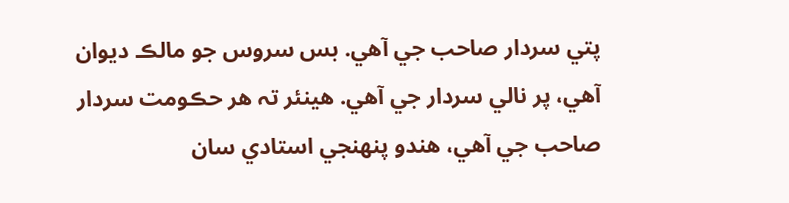پتي سردار صاحب جي آهي. بس سروس جو مالڪ ديوان آهي، پر نالي سردار جي آهي. هينئر تہ هر حڪومت سردار صاحب جي آهي، هندو پنھنجي استادي سان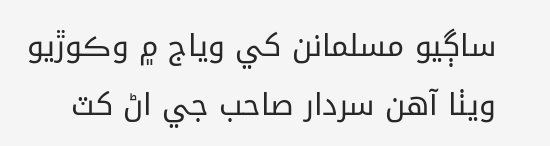ساڳيو مسلمانن کي وياج ۾ وڪوڙيو ويٺا آهن سردار صاحب جي اڻ کٽ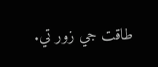طاقت جي زور تي.